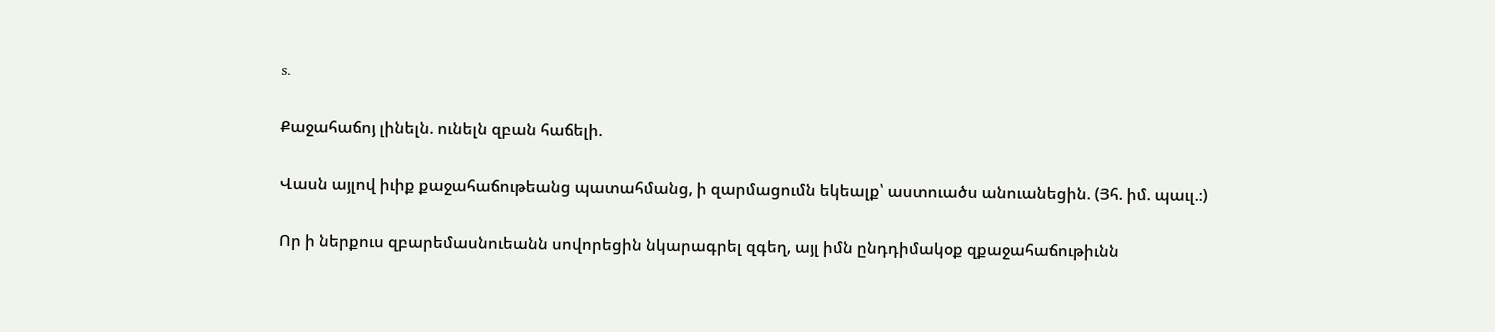s.

Քաջահաճոյ լինելն. ունելն զբան հաճելի.

Վասն այլով իւիք քաջահաճութեանց պատահմանց, ի զարմացումն եկեալք՝ աստուածս անուանեցին. (Յհ. իմ. պաւլ.։)

Որ ի ներքուս զբարեմասնուեանն սովորեցին նկարագրել զգեղ, այլ իմն ընդդիմակօք զքաջահաճութիւնն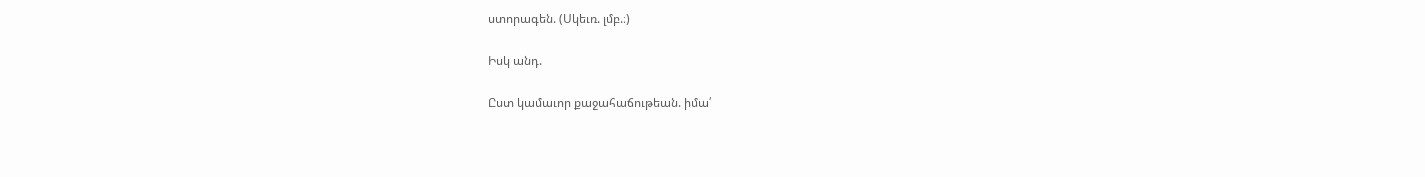ստորագեն. (Սկեւռ. լմբ.։)

Իսկ անդ.

Ըստ կամաւոր քաջահաճութեան. իմա՛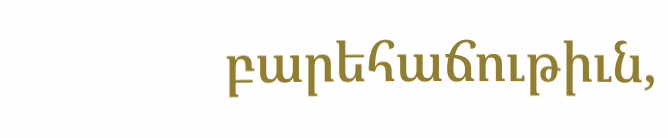բարեհաճութիւն,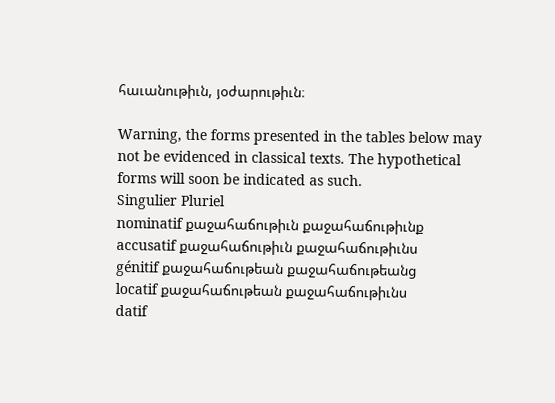հաւանութիւն, յօժարութիւն։

Warning, the forms presented in the tables below may not be evidenced in classical texts. The hypothetical forms will soon be indicated as such.
Singulier Pluriel
nominatif քաջահաճութիւն քաջահաճութիւնք
accusatif քաջահաճութիւն քաջահաճութիւնս
génitif քաջահաճութեան քաջահաճութեանց
locatif քաջահաճութեան քաջահաճութիւնս
datif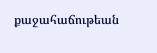քաջահաճութեան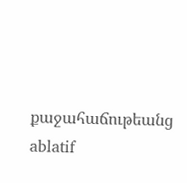քաջահաճութեանց
ablatif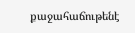քաջահաճութենէ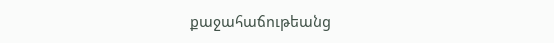քաջահաճութեանց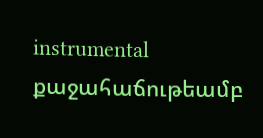instrumental քաջահաճութեամբ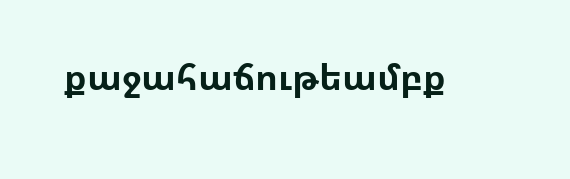քաջահաճութեամբք